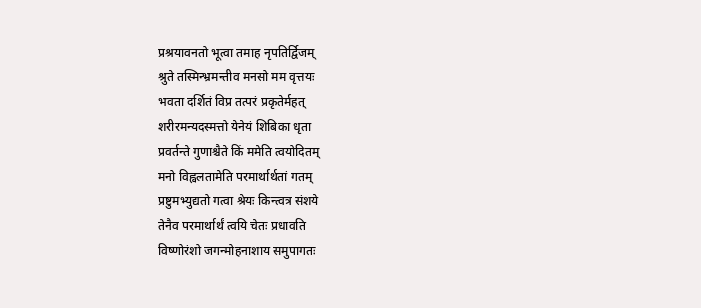प्रश्रयावनतो भूत्वा तमाह नृपतिर्द्विजम्
श्रुते तस्मिन्भ्रमन्तीव मनसो मम वृत्तयः
भवता दर्शितं विप्र तत्परं प्रकृतेर्महत्
शरीरमन्यदस्मत्तो येनेयं शिबिका धृता
प्रवर्तन्ते गुणाश्चैते किं ममेति त्वयोदितम्
मनो विह्वलतामेति परमार्थार्थतां गतम्
प्रष्टुमभ्युद्यतो गत्वा श्रेयः किन्त्वत्र संशये
तेनैव परमार्थार्थं त्वयि चेतः प्रधावति
विष्णोरंशो जगन्मोहनाशाय समुपागतः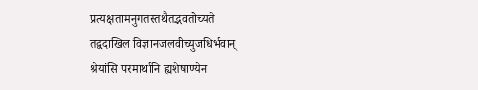प्रत्यक्षतामनुगतस्तथैतद्भवतोच्यते
तद्वदाखिल विज्ञानजलवीच्युजधिर्भवान्
श्रेयांसि परमार्थानि ह्यशेषाण्येन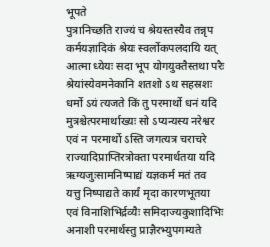भूपते
पुत्रानिच्छति राज्यं च श्रेयस्तस्यैव तन्नृप
कर्मयज्ञादिकं श्रेयः स्वर्लोकपलदायि यत्
आत्मा ध्येयः सदा भूप योगयुक्तैस्तथा परैः
श्रेयांस्येवमनेकानि शतशो ऽथ सहस्रशः
धर्मो ऽयं त्यजते किं तु परमार्थो धनं यदि
मुत्रश्चेत्परमार्थाख्यः सो ऽप्यन्यस्य नरेश्वर
एवं न परमार्थो ऽस्ति जगत्यत्र चराचरे
राज्यादिप्राप्तिरत्रोक्ता परमार्थतया यदि
ऋग्यजुःसामनिष्पाद्यं यज्ञकर्म मतं तव
यत्तु निष्पाद्यते कार्यं मृदा कारणभूतया
एवं विनाशिभिर्द्रव्यैः समिदाज्यकुशादिभिः
अनाशी परमार्थस्तु प्राज्ञैरभ्युपगम्यते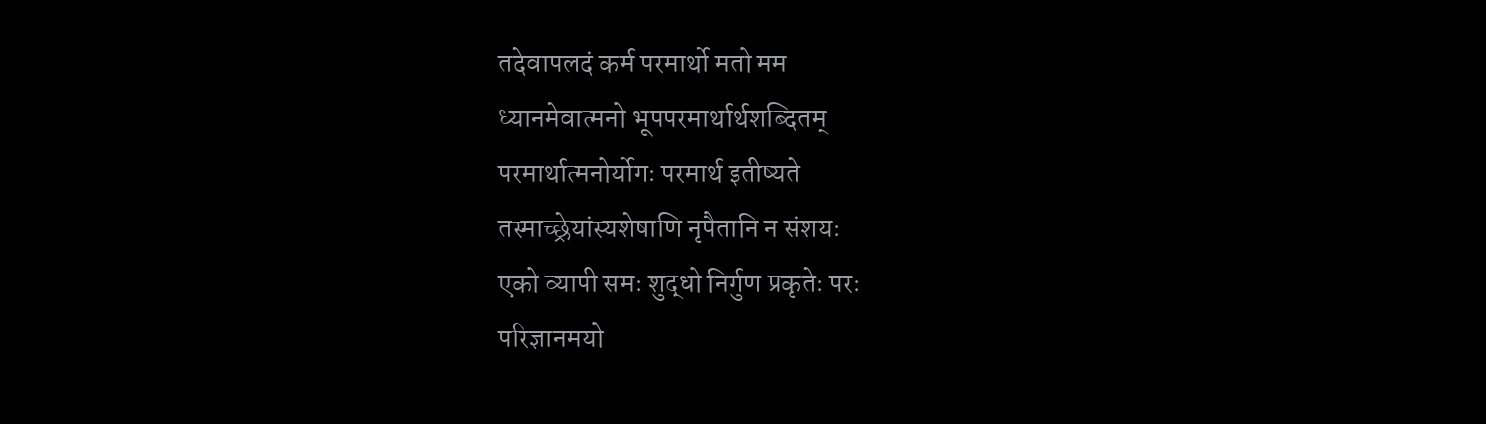तदेवापलदं कर्म परमार्थो मतो मम
ध्यानमेवात्मनो भूपपरमार्थार्थशब्दितम्
परमार्थात्मनोर्योगः परमार्थ इतीष्यते
तस्माच्छ्रेयांस्यशेषाणि नृपैतानि न संशयः
एको व्यापी समः शुद्धो निर्गुण प्रकृतेः परः
परिज्ञानमयो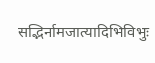सद्भिर्नामजात्यादिभिविभुः